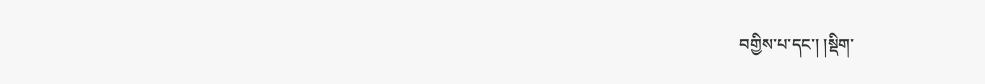བགྱིས་པ་དང་། །སྡིག་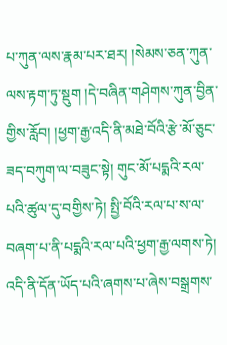པ་ཀུན་ལས་རྣམ་པར་ཐར། །སེམས་ཅན་ཀུན་ལས་རྟག་ཏུ་སྡུག །དེ་བཞིན་གཤེགས་ཀུན་བྱིན་གྱིས་རློབ། །ཕྱག་རྒྱ་འདི་ནི་མཐེ་བོའི་རྩེ་མོ་ཅུང་ཟད་བཀུག་ལ་བཟུང་སྟེ། གུང་མོ་པདྨའི་རལ་པའི་ཚུལ་དུ་བགྱིས་ཏེ། སྤྱི་བོའི་རལ་པ་ས་ལ་བཞག་པ་ནི་པདྨའི་རལ་པའི་ཕྱག་རྒྱ་ལགས་ཏེ། འདི་ནི་དོན་ཡོད་པའི་ཞགས་པ་ཞེས་བསྒྲགས་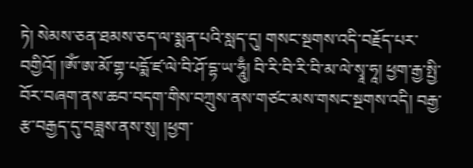ཏེ། སེམས་ཅན་ཐམས་ཅད་ལ་སྨན་པའི་སླད་དུ། གསང་སྔགས་འདི་བརྗོད་པར་བགྱིའོ། །ཨོཾ་ཨ་མོ་གྷ་པདྨོ་ཛ་ལེ་བི་ཤོ་དྷ་ཡ་ཧཱུྃ། བི་རི་བི་རི་བི་མ་ལེ་སྭཱ་ཧཱ། ཕྱག་རྒྱ་སྤྱི་བོར་བཞག་ནས་ཆབ་བདག་གིས་བཀྲུས་ནས་གཙང་མས་གསང་སྔགས་འདི། བརྒྱ་རྩ་བརྒྱད་དུ་བཟླས་ནས་སུ། །ཕྱག་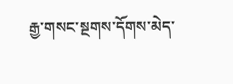རྒྱ་གསང་སྔགས་དོགས་མེད་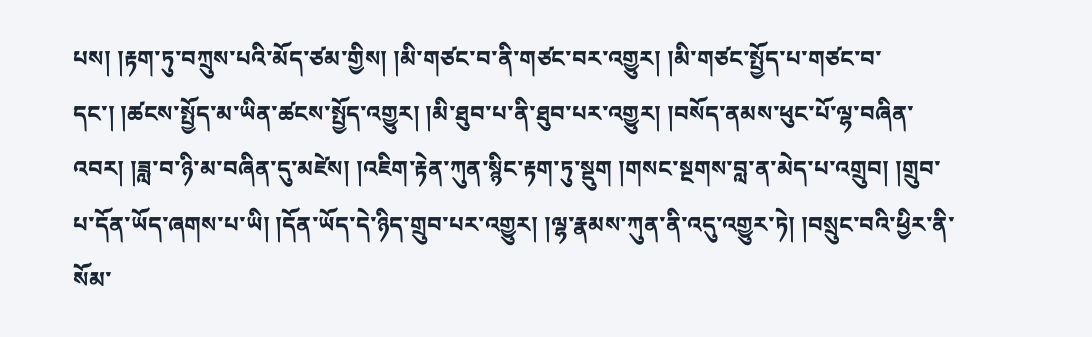པས། །རྟག་ཏུ་བཀྲུས་པའི་མོད་ཙམ་གྱིས། །མི་གཙང་བ་ནི་གཙང་བར་འགྱུར། །མི་གཙང་སྤྱོད་པ་གཙང་བ་དང་། །ཚངས་སྤྱོད་མ་ཡིན་ཚངས་སྤྱོད་འགྱུར། །མི་ཐུབ་པ་ནི་ཐུབ་པར་འགྱུར། །བསོད་ནམས་ཕུང་པོ་ལྷ་བཞིན་འབར། །ཟླ་བ་ཉི་མ་བཞིན་དུ་མཛེས། །འཇིག་རྟེན་ཀུན་སྙིང་རྟག་ཏུ་སྡུག །གསང་སྔགས་བླ་ན་མེད་པ་འགྲུབ། །གྲུབ་པ་དོན་ཡོད་ཞགས་པ་ཡི། །དོན་ཡོད་དེ་ཉིད་གྲུབ་པར་འགྱུར། །ལྷ་རྣམས་ཀུན་ནི་འདུ་འགྱུར་ཏེ། །བསྲུང་བའི་ཕྱིར་ནི་སོམ་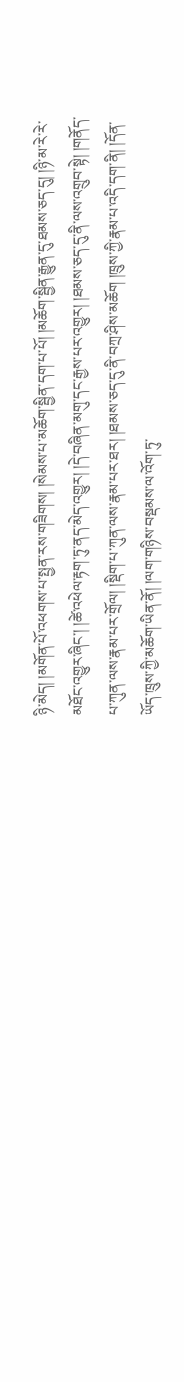ཉི་མེད། །མགོན་པོ་འཕགས་པ་སྤྱན་རས་གཟིགས། །སེམས་པ་མཆོག་སྦྱིན་དག་པ་པོ། །མཆོག་སྦྱིན་རྒྱུན་དུ་ཐམས་ཅད་དུ། །ཉི་མ་རེ་རེ་མཐོང་འགྱུར་ཞིང་། །ཚེ་འཕེལ་རྟག་ཏུ་ནད་མེད་འགྱུར། །དེ་བཞིན་མགུ་དང་རྒྱས་པར་འགྱུར། །ཐམས་ཅད་དུ་ནི་ལས་འགྲུབ་སྟེ། །གནོད་པ་ཀུན་ལས་རྣམ་པར་གྲོལ། །སྡིག་པ་ཀུན་ལས་རྣམ་པར་ཐར། །ཐམས་ཅད་དུ་ནི་བཀྲ་ཤིས་མཆོག །ཁྲུས་ཀྱི་རྣམ་པ་འདི་དག་ནི། །དོན་ཡོད་ཁྲུས་ཀྱི་མཆོག་ཡིན་ནོ། །ལག་གཉིས་བསྡམས་ལ་འོག་ཏུ་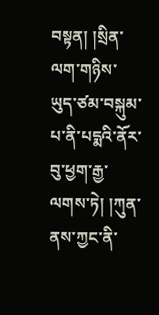བསྟན། །སྲིན་ལག་གཉིས་ཡུད་ཙམ་བསྐུམ་པ་ནི་པདྨའི་ནོར་བུ་ཕྱག་རྒྱ་ལགས་ཏེ། །ཀུན་ནས་ཀྱང་ནི་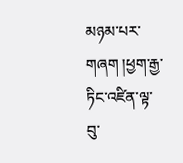མཉམ་པར་གཞག །ཕྱག་རྒྱ་ཏིང་འཛིན་ལྟ་བུ་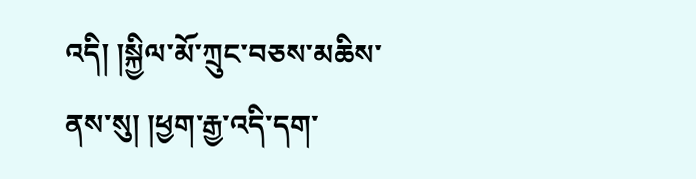འདི། །སྐྱིལ་མོ་ཀྲུང་བཅས་མཆིས་ནས་སུ། །ཕྱག་རྒྱ་འདི་དག་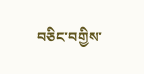བཅིང་བགྱིས་